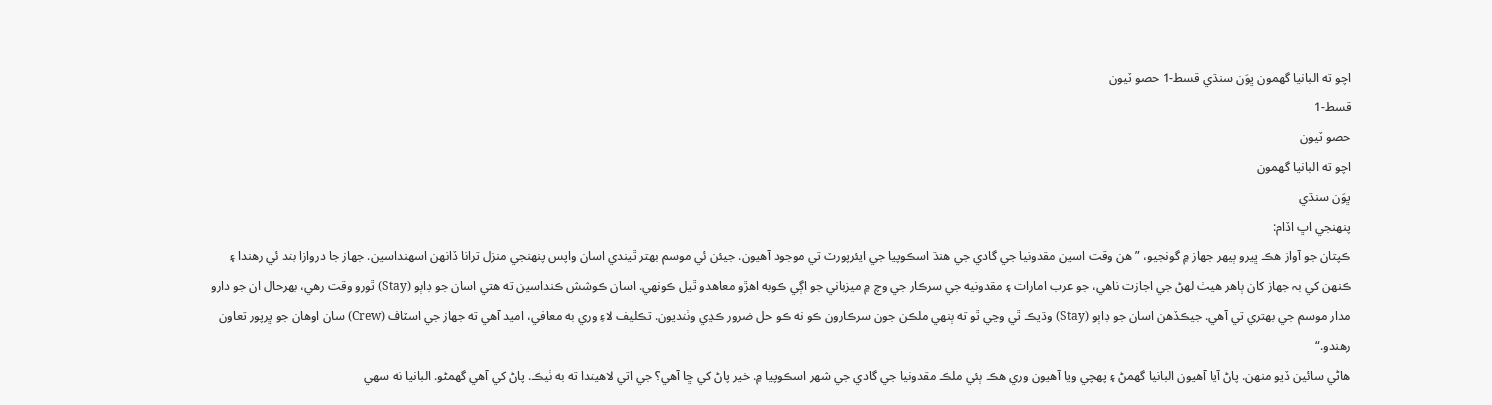اچو ته البانيا گهمون ڀوَن سنڌي قسط-1 حصو ٽيون
قسط-1
حصو ٽيون
اچو ته البانيا گهمون
ڀوَن سنڌي
پنهنجي اڀ اڏام:
ڪپتان جو آواز هڪ ڀيرو ٻيهر جهاز ۾ گونجيو، ”هن وقت اسين مقدونيا جي گادي جي هنڌ اسڪوپيا جي ايئرپورٽ تي موجود آهيون. جيئن ئي موسم بهتر ٿيندي اسان واپس پنهنجي منزل ترانا ڏانهن اسهنداسين. جهاز جا دروازا بند ئي رهندا ۽ ڪنهن کي بہ جهاز کان ٻاهر هيٺ لهڻ جي اجازت ناهي، جو عرب امارات ۽ مقدونيه جي سرڪار جي وچ ۾ ميزباني جو اڳي ڪوبه اهڙو معاهدو ٿيل ڪونهي. اسان ڪوشش ڪنداسين ته هتي اسان جو ڊاٻو (Stay) ٿورو وقت رهي، بهرحال ان جو دارو مدار موسم جي بهتري تي آهي. جيڪڏهن اسان جو ڊاٻو (Stay) وڌيڪ ٿي وڃي ٿو ته ٻنهي ملڪن جون سرڪارون ڪو نه ڪو حل ضرور ڪڍي وٺنديون. تڪليف لاءِ وري به معافي، اميد آهي ته جهاز جي اسٽاف (Crew) سان اوهان جو ڀرپور تعاون رهندو.“
هاڻي سائين ڏيو منهن. پاڻ آيا آهيون البانيا گهمڻ ۽ پهچي ويا آهيون وري هڪ ٻئي ملڪ مقدونيا جي گادي جي شهر اسڪوپيا ۾. خير پاڻ کي ڇا آهي؟ جي اتي لاهيندا ته به ٺيڪ. پاڻ کي آهي گهمڻو. البانيا نه سهي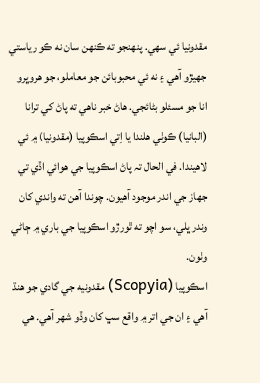مقدونيا ئي سهي. پنهنجو ته ڪنهن سان نه ڪو رياستي جهيڙو آهي ۽ نه ئي محبوبائن جو معاملو، جو هروڀرو انا جو مسئلو بڻائجي. هاڻ خبر ناهي ته پاڻ کي ترانا (البانيا) ڪوٺي هلندا يا اِتي اسڪوپيا (مقدونيا) ۾ ئي لاهيندا. في الحال تہ پاڻ اسڪوپيا جي هوائي اڏي تي جهاز جي اندر موجود آهيون. چوندا آهن ته واندي کان وندر ڀلي، سو اچو ته ٿورڙو اسڪوپيا جي باري ۾ ڄاڻي وٺون.
اسڪوپيا (Scopyia) مقدونيه جي گادي جو هنڌ آهي ۽ ان جي اتر ۾ واقع سڀ کان وڏو شهر آهي. هي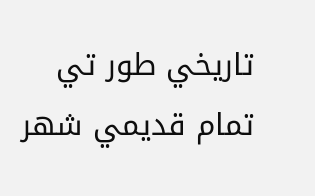تاريخي طور تي تمام قديمي شهر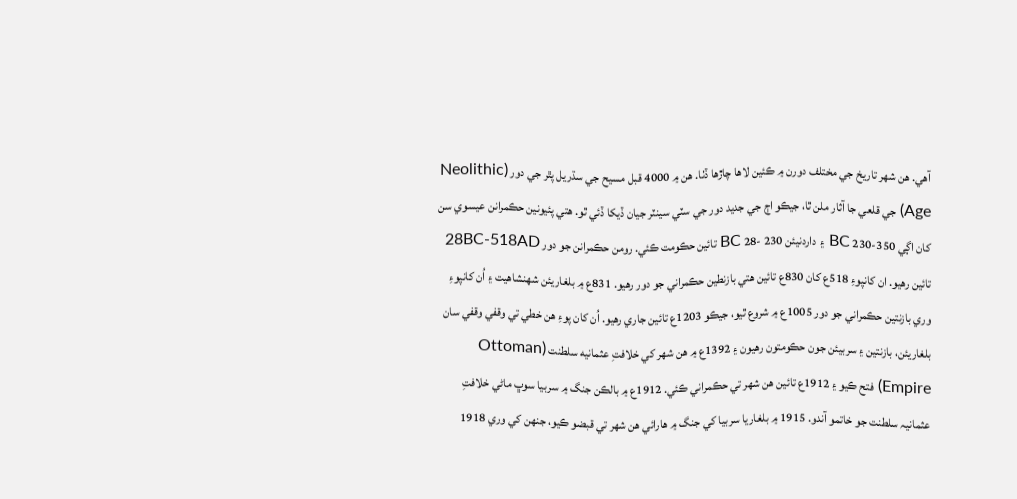آهي. ھن شھر تاريخ جي مختلف دورن ۾ ڪئين لاھا چاڙھا ڏٺا. هن ۾ 4000 قبل مسيح جي سڌريل پٿر جي دور (Neolithic Age) جي قلعي جا آثار ملن ٿا، جيڪو اڄ جي جديد دور جي سٽي سينٽر جيان ڏيکا ڏئي ٿو. هتي پئيونين حڪمرانن عيسوي سن کان اڳي 350-230 BC ۽ داردنيئن 230 -28 BC تائين حڪومت ڪئي. رومن حڪمرانن جو دور 28BC-518AD تائين رھيو. ان کانپوءِ 518ع کان 830ع تائين ھتي بازنطين حڪمراني جو دور رھيو. 831ع ۾ بلغاريئن شهنشاهيت ۽ اُن کانپوءِ وري بازنتين حڪمراني جو دور 1005ع ۾ شروع ٿيو، جيڪو 1203ع تائين جاري رھيو. اُن کان پوءِ ھن خطي تي وقفي وقفي سان بلغاريئن، بازنتين ۽ سربيئن جون حڪومتون رھيون ۽ 1392ع ۾ ھن شھر کي خلافتِ عثمانيه سلطنت (Ottoman Empire) فتح ڪيو ۽ 1912ع تائين ھن شھر تي حڪمراني ڪئي. 1912ع ۾ بالڪن جنگ ۾ سربيا سوڀ ماڻي خلافتِ عثمانيہ سلطنت جو خاتمو آندو. 1915 ۾ بلغاريا سربيا کي جنگ ۾ ھارائي ھن شھر تي قبضو ڪيو، جنھن کي وري 1918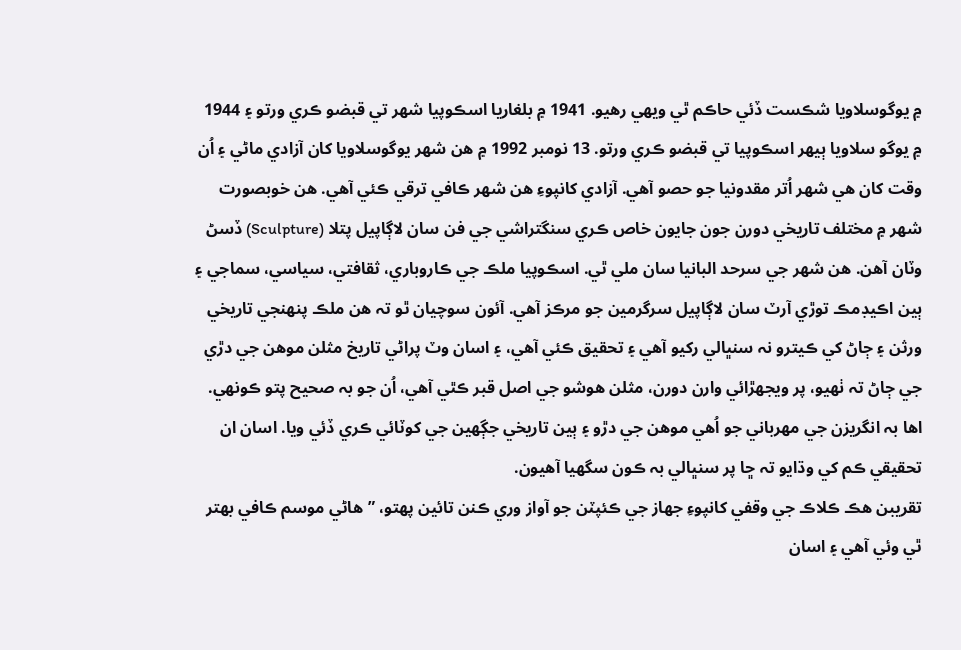۾ يوگوسلاويا شڪست ڏئي حاڪم ٿي ويھي رھيو. 1941 ۾ بلغاريا اسڪوپيا شھر تي قبضو ڪري ورتو ۽ 1944 ۾ يوگو سلاويا ٻيھر اسڪوپيا تي قبضو ڪري ورتو. 13 نومبر 1992 ۾ ھن شھر يوگوسلاويا کان آزادي ماڻي ۽ اُن وقت کان ھي شھر اُتر مقدونيا جو حصو آھي. آزادي کانپوءِ هن شهر ڪافي ترقي ڪئي آهي. هن خوبصورت شهر ۾ مختلف تاريخي دورن جون جايون خاص ڪري سنگتراشي جي فن سان لاڳاپيل پتلا (Sculpture) ڏسڻ وٽان آهن. هن شھر جي سرحد البانيا سان ملي ٿي. اسڪوپيا ملڪ جي ڪاروباري، ثقافتي، سياسي، سماجي ۽ ٻين اڪيڊمڪ توڙي آرٽ سان لاڳاپيل سرگرمين جو مرڪز آهي. آئون سوچيان ٿو تہ ھن ملڪ پنھنجي تاريخي ورثن ۽ ڄاڻ کي ڪيترو نہ سنڀالي رکيو آھي ۽ تحقيق ڪئي آھي، ۽ اسان وٽ پراڻي تاريخ مثلن موھن جي دڙي جي ڄاڻ تہ ٺھيو، پر ويجھڙائي وارن دورن، مثلن ھوشو جي اصل قبر ڪٿي آھي، اُن جو بہ صحيح پتو ڪونھي. اھا بہ انگريزن جي مھرباني جو اُھي موھن جي دڙو ۽ ٻين تاريخي جڳھين جي کوٽائي ڪري ڏئي ويا. اسان ان تحقيقي ڪم کي وڌايو تہ ڇا پر سنڀالي بہ ڪون سگھيا آھيون.
تقريبن هڪ ڪلاڪ جي وقفي کانپوءِ جهاز جي ڪئپٽن جو آواز وري ڪنن تائين پهتو، ”هاڻي موسم ڪافي بهتر ٿي وئي آهي ۽ اسان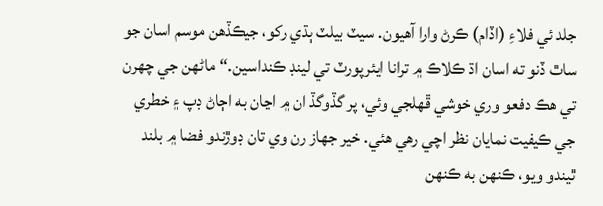جلد ئي فلاءِ (اڏام) ڪرڻ وارا آهيون. سيٽ بيلٽ ٻڌي رکو، جيڪڏهن موسم اسان جو ساٿ ڏنو ته اسان اڌ ڪلاڪ ۾ ترانا ايئرپورٽ تي لينڊ ڪنداسين.“ ماڻهن جي چهرن تي ھڪ دفعو وري خوشي ڦهلجي وئي، پر گڏوگڏ ان ۾ اڃان به اڄاڻ ڊپ ۽ خطري جي ڪيفيت نمايان نظر اچي رهي هئي. خير جهاز رن وي تان ڊوڙندو فضا ۾ بلند ٿيندو ويو، ڪنهن به ڪنهن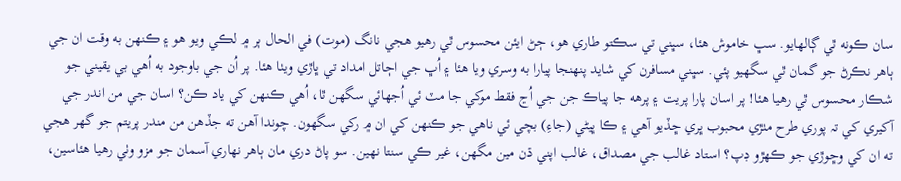سان ڪونه ٿي ڳالهايو. سڀ خاموش هئا، سڀني تي سڪتو طاري هو، ڄڻ ايئن محسوس ٿي رهيو هجي نانگ (موت) في الحال ٻر ۾ لڪي ويو هو ۽ ڪنهن به وقت ان جي ٻاهر نڪرڻ جو گمان ٿي سگهيو پئي. سڀني مسافرن کي شايد پنهنجا پيارا به وسري ويا هئا ۽ اُڀ جي اڄاتل امداد تي ڀاڙي ويٺا هئا. پر اُن جي باوجود به اُهي بي يقيني جو شڪار محسوس ٿي رهيا هئا! پر اسان پارا پريت ۽ پرهه جا پياڪ جن جي اُڃ فقط موکي جا مٽ ئي اُجهائي سگهن ٿا، اُهي ڪنهن کي ياد ڪن؟ اسان جي من اندر جي آکيري کي تہ پوري طرح مٺڙي محبوب ڀري ڇڏيو آهي ۽ ڪا ڀيڻي (جاءِ) بچي ئي ناهي جو ڪنهن کي ان ۾ رکي سگهون. چوندا آهن ته جڏهن من مندر پريتم جو گهر هجي ته ان کي وڇوڙي جو ڪهڙو ڊپ؟ استاد غالب جي مصداق، غالب اپني ڌن مين مگهن، غير ڪي سنتا نهين. سو پاڻ دري مان ٻاھر نھاري آسمان جو مزو وٺي رھيا ھئاسين،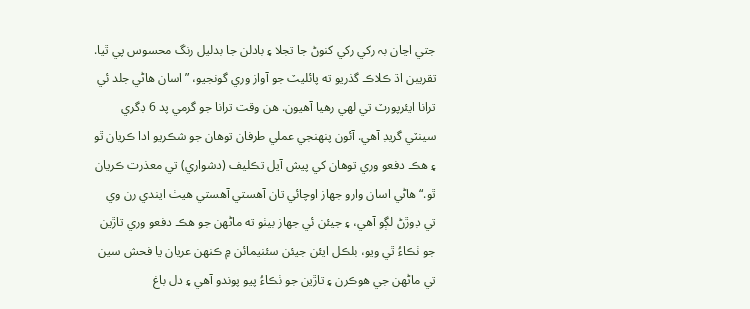جتي اڃان بہ رکي رکي کنوڻ جا تجلا ۽ بادلن جا بدليل رنگ محسوس پي ٿيا. تقريبن اڌ ڪلاڪ گذريو ته پائليٽ جو آواز وري گونجيو، ”اسان هاڻي جلد ئي ترانا ايئرپورٽ تي لهي رهيا آهيون. هن وقت ترانا جو گرمي پد 6 ڊگري سينٽي گريڊ آهي. آئون پنهنجي عملي طرفان توهان جو شڪريو ادا ڪريان ٿو ۽ هڪ دفعو وري توهان کي پيش آيل تڪليف (دشواري) تي معذرت ڪريان ٿو.“ هاڻي اسان وارو جهاز اوچائي تان آهستي آهستي هيٺ ايندي رن وي تي ڊوڙڻ لڳو آهي، ۽ جيئن ئي جهاز بيٺو ته ماڻهن جو هڪ دفعو وري تاڙين جو ٺڪاءُ ٿي ويو، بلڪل ايئن جيئن سئنيمائن ۾ ڪنهن عريان يا فحش سين تي ماڻهن جي هوڪرن ۽ تاڙين جو ٺڪاءُ پيو پوندو آهي ۽ دل باغ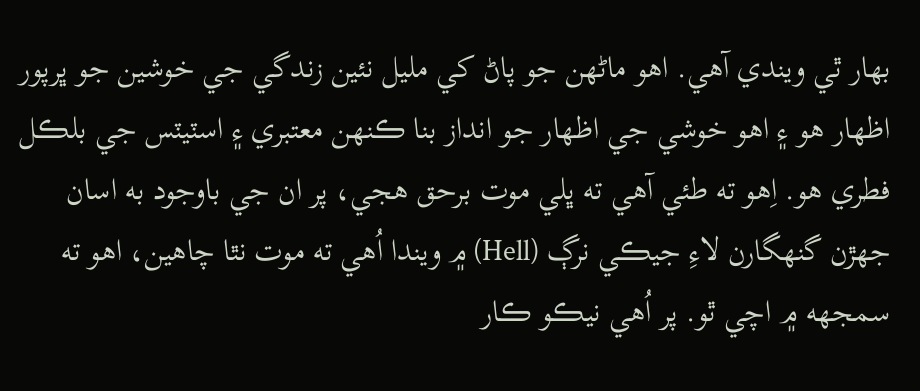بهار ٿي ويندي آهي. اهو ماڻهن جو پاڻ کي مليل نئين زندگي جي خوشين جو ڀرپور اظهار هو ۽ اهو خوشي جي اظھار جو انداز بنا ڪنهن معتبري ۽ اسٽيٽس جي بلڪل فطري هو. اِهو ته طئي آهي ته ڀلي موت برحق هجي، پر ان جي باوجود به اسان جهڙن گنهگارن لاءِ جيڪي نرڳ (Hell) ۾ ويندا اُهي ته موت نٿا چاهين، اهو ته سمجهه ۾ اچي ٿو. پر اُهي نيڪو ڪار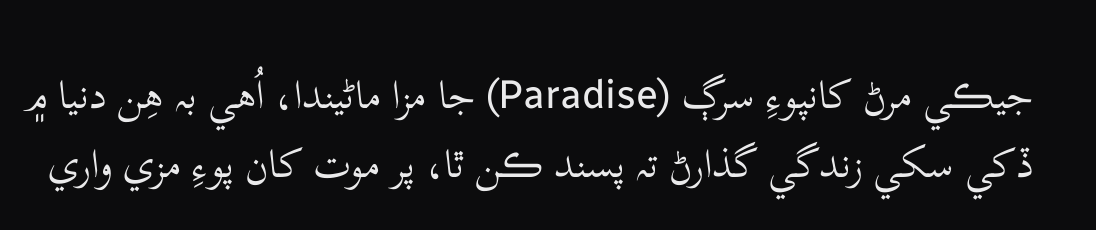جيڪي مرڻ کانپوءِ سرڳ (Paradise) جا مزا ماڻيندا، اُهي بہ ھِن دنيا ۾ ڏکي سکي زندگي گذارڻ تہ پسند ڪن ٿا، پر موت کان پوءِ مزي واري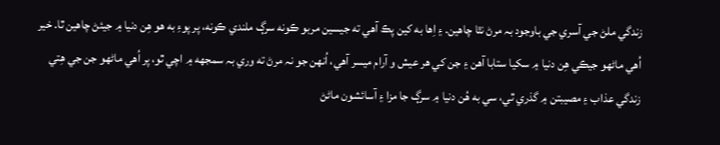زندگي ملڻ جي آسري جي باوجود بہ مرڻ نٿا چاهين. ۽ اِها به کين پڪ آهي ته جيسين مربو ڪونه سرڳ ملندي ڪونه، پر پوءِ به هو هِن دنيا ۾ جيئڻ چاهين ٿا. خير اُهي ماڻهو جيڪي هِن دنيا ۾ سکيا ستابا آهن ۽ جن کي هر عيش و آرام ميسر آهي، اُنهن جو نہ مرڻ ته وري بہ سمجهه ۾ اچي ٿو، پر اُهي ماڻهو جن جي هِتي زندگي عذاب ۽ مصيبتن ۾ گذري ٿي، سي به هُن دنيا ۾ سرڳ جا مزا ۽ آسائشون ماڻڻ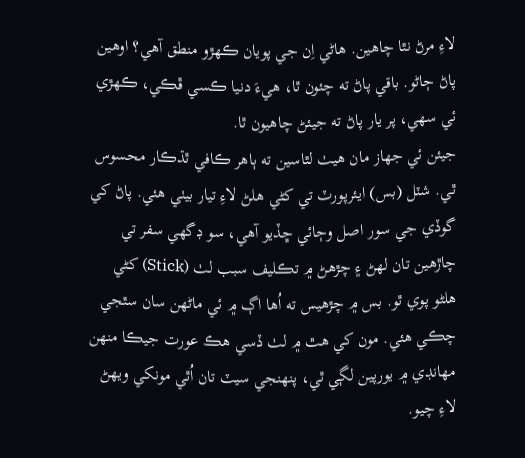لاءِ مرڻ نٿا چاهين. هاڻي اِن جي پويان ڪهڙو منطق آهي؟ اوهين پاڻ ڄاڻو. باقي پاڻ ته چئون ٿا، هيءَ دنيا ڪسي ڦڪي، ڪهڙي ئي سهي، پر يار پاڻ ته جيئڻ چاهيون ٿا.
جيئن ئي جهاز مان هيٺ لٿاسين ته ٻاهر ڪافي ٿڌڪار محسوس ٿي. شٽل (بس) ايئرپورٽ تي کڻي هلڻ لاءِ تيار بيٺي هئي. پاڻ کي گوڏي جي سور اصل وڄائي ڇڏيو آھي، سو ڊگهي سفر تي چاڙهين تان لهڻ ۽ چڙهڻ ۾ تڪليف سبب لٺ (Stick) کڻي هلڻو پوي ٿو. بس ۾ چڙهيس ته اُها اڳ ۾ ئي ماڻهن سان سٿجي چڪي هئي. مون کي هٿ ۾ لٺ ڏسي هڪ عورت جيڪا منهن مهانڊي ۾ يورپين لڳي ٿي، پنھنجي سيٽ تان اُٿي مونکي ويهڻ لاءِ چيو.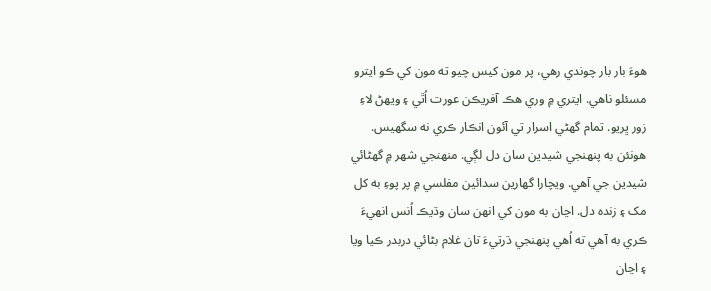هوءَ بار بار چوندي رهي، پر مون کيس چيو ته مون کي ڪو ايترو مسئلو ناهي. ايتري ۾ وري هڪ آفريڪن عورت اُٿي ۽ ويهڻ لاءِ زور ڀريو. تمام گهڻي اسرار تي آئون انڪار ڪري نه سگهيس. هونئن به پنهنجي شيدين سان دل لڳي. منهنجي شهر ۾ گهڻائي شيدين جي آهي. ويچارا گهارين سدائين مفلسي ۾ پر پوءِ به کل مک ۽ زنده دل. اڃان به مون کي انهن سان وڌيڪ اُنس انهيءَ ڪري به آهي ته اُهي پنهنجي ڌرتيءَ تان غلام بڻائي دربدر ڪيا ويا ۽ اڃان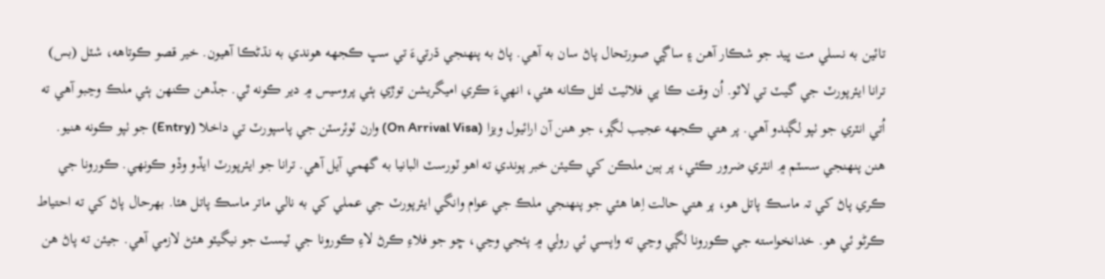تائين به نسلي مت ڀيد جو شڪار آهن ۽ ساڳي صورتحال پاڻ سان به آهي. پاڻ به پنهنجي ڌرتيءَ تي سڀ ڪجهه هوندي به نڌڻڪا آهيون. خير قصو ڪوتاهه، شٽل (بس) ترانا ايئرپورٽ جي گيٽ تي لاٿو. اُن وقت ڪا ٻي فلائيٽ لٿل ڪانه هئي، انهيءَ ڪري اميگريشن توڙي ٻئي پروسيس ۾ دير ڪونه ٿي. جڏهن ڪنهن ٻئي ملڪ وڃبو آهي ته اُتي انٽري جو ٺپو لڳندو آهي. پر هتي ڪجهه عجيب لڳو، جو ھنن آن ارائيول ويزا (On Arrival Visa) وارن ٽوئرسٽن جي پاسپورٽ تي داخلا (Entry) جو ٺپو ڪونه هنيو. هنن پنهنجي سسٽم ۾ انٽري ضرور ڪئي، پر ٻين ملڪن کي ڪيئن خبر پوندي ته اهو ٽورسٽ البانيا به گهمي آيل آهي. ترانا جو ايئرپورٽ ايڏو وڏو ڪونهي. ڪورونا جي ڪري پاڻ کي تہ ماسڪ پاتل هو، پر هتي حالت اِها هئي جو پنهنجي ملڪ جي عوام وانگي ايئرپورٽ جي عملي کي به نالي ماتر ماسڪ پاتل هئا. بهرحال پاڻ کي ته احتياط ڪرڻو ئي هو. خدانخواسته جي ڪورونا لڳي وڃي ته واپسي ئي رولي ۾ پئجي وڃي، ڇو جو فلاءِ ڪرڻ لاءِ ڪورونا جي ٽيسٽ جو نيگيٽو هئڻ لازمي آهي. جيئن ته پاڻ هن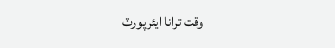وقت ترانا ايئرپورٽ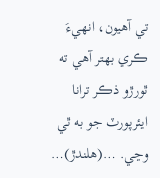تي آهيون، انهيءَ ڪري بهتر آهي ته ٿورڙو ذڪر ترانا ايئرپورٽ جو به ٿي وڃي. …(هلندڙ)…